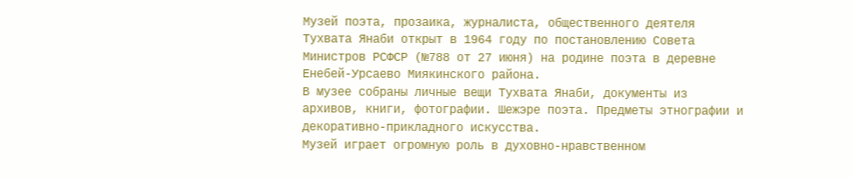Музей поэта, прозаика, журналиста, общественного деятеля Тухвата Янаби открыт в 1964 году по постановлению Совета Министров РСФСР (№788 от 27 июня) на родине поэта в деревне Енебей-Урсаево Миякинского района.
В музее собраны личные вещи Тухвата Янаби, документы из архивов, книги, фотографии. Шежэре поэта. Предметы этнографии и декоративно-прикладного искусства.
Музей играет огромную роль в духовно-нравственном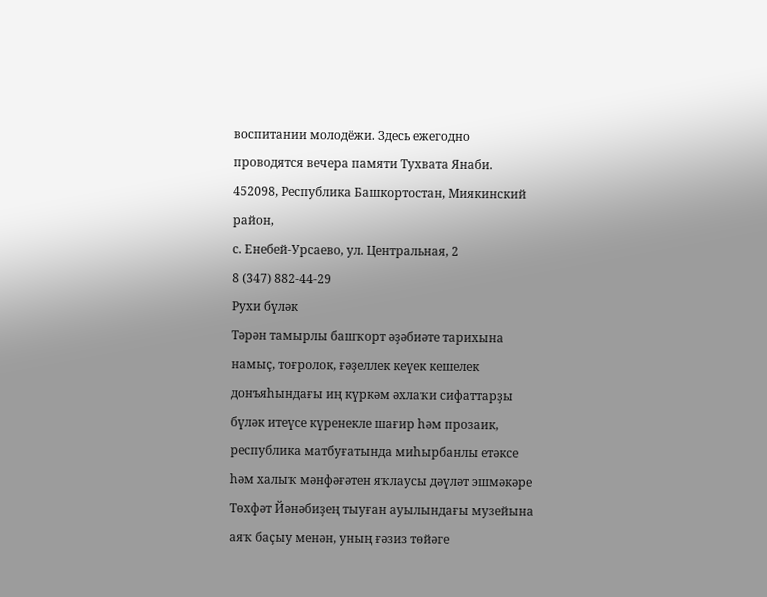воспитании молодёжи. Здесь ежегодно проводятся вечера памяти Тухвата Янаби.
452098, Республика Башкортостан, Миякинский район,
с. Енебей-Урсаево, ул. Центральная, 2
8 (347) 882-44-29
Рухи бүләк
Тәрән тамырлы башҡорт әҙәбиәте тарихына намыҫ, тоғролок, ғәҙеллек кеүек кешелек донъяһындағы иң күркәм әхлаҡи сифаттарҙы бүләк итеүсе күренекле шағир һәм прозаик, республика матбуғатында миһырбанлы етәксе һәм халыҡ мәнфәғәтен яҡлаусы дәүләт эшмәкәре Төхфәт Йәнәбиҙең тыуған ауылындағы музейына аяҡ баҫыу менән, уның ғәзиз төйәге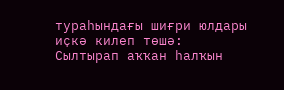тураһындағы шиғри юлдары иҫкә килеп төшә:
Сылтырап аҡҡан һалҡын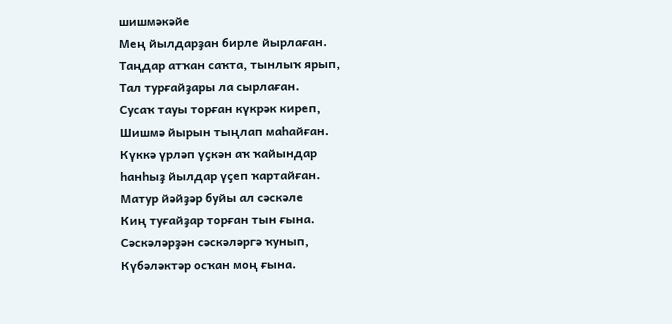шишмәкәйе
Мең йылдарҙан бирле йырлаған.
Таңдар атҡан саҡта, тынлыҡ ярып,
Тал турғайҙары ла сырлаған.
Сусаҡ тауы торған күкрәк киреп,
Шишмә йырын тыңлап маһайған.
Күккә үрләп үҫкән аҡ ҡайындар
һанһыҙ йылдар үҫеп ҡартайған.
Матур йәйҙәр буйы ал сәскәле
Киң туғайҙар торған тын ғына.
Сәскәләрҙән сәскәләргә ҡунып,
Күбәләктәр осҡан моң ғына.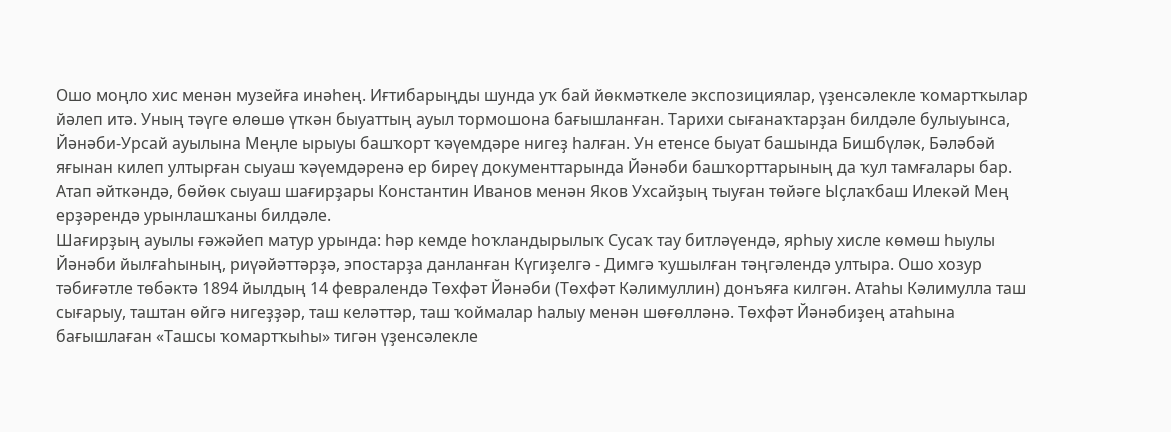Ошо моңло хис менән музейға инәһең. Иғтибарыңды шунда уҡ бай йөкмәткеле экспозициялар, үҙенсәлекле ҡомартҡылар йәлеп итә. Уның тәүге өлөшө үткән быуаттың ауыл тормошона бағышланған. Тарихи сығанаҡтарҙан билдәле булыуынса, Йәнәби-Урсай ауылына Меңле ырыуы башҡорт ҡәүемдәре нигеҙ һалған. Ун етенсе быуат башында Бишбүләк, Бәләбәй яғынан килеп ултырған сыуаш ҡәүемдәренә ер биреү документтарында Йәнәби башҡорттарының да ҡул тамғалары бар. Атап әйткәндә, бөйөк сыуаш шағирҙары Константин Иванов менән Яков Ухсайҙың тыуған төйәге Ыҫлаҡбаш Илекәй Мең ерҙәрендә урынлашҡаны билдәле.
Шағирҙың ауылы ғәжәйеп матур урында: һәр кемде һоҡландырылыҡ Сусаҡ тау битләүендә, ярһыу хисле көмөш һыулы Йәнәби йылғаһының, риүәйәттәрҙә, эпостарҙа данланған Күгиҙелгә - Димгә ҡушылған тәңгәлендә ултыра. Ошо хозур тәбиғәтле төбәктә 1894 йылдың 14 февралендә Төхфәт Йәнәби (Төхфәт Кәлимуллин) донъяға килгән. Атаһы Кәлимулла таш сығарыу, таштан өйгә нигеҙҙәр, таш келәттәр, таш ҡоймалар һалыу менән шөғөлләнә. Төхфәт Йәнәбиҙең атаһына бағышлаған «Ташсы ҡомартҡыһы» тигән үҙенсәлекле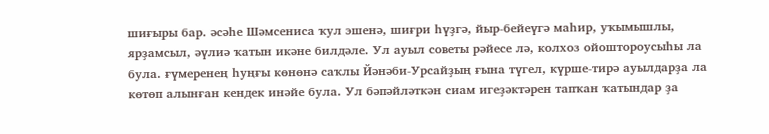шиғыры бар. әсәһе Шәмсениса ҡул эшенә, шиғри һүҙгә, йыр-бейеүгә маһир, уҡымышлы, ярҙамсыл, әүлиә ҡатын икәне билдәле. Ул ауыл советы рәйесе лә, колхоз ойоштороусыһы ла була. ғүмеренең һуңғы көнөнә саҡлы Йәнәби-Урсайҙың ғына түгел, күрше-тирә ауылдарҙа ла көтөп алынған кендек инәйе була. Ул бәпәйләткән сиам игеҙәктәрен тапҡан ҡатындар ҙа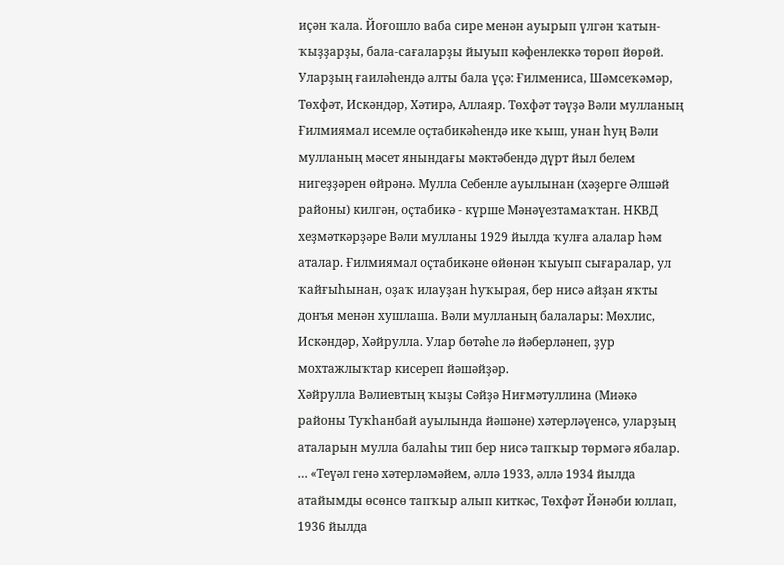иҫән ҡала. Йоғошло ваба сире менән ауырып үлгән ҡатын-ҡыҙҙарҙы, бала-сағаларҙы йыуып кәфенлеккә төрөп йөрөй.
Уларҙың ғаиләһендә алты бала үҫә: Ғилмениса, Шәмсеҡәмәр, Төхфәт, Искәндәр, Хәтирә, Аллаяр. Төхфәт тәүҙә Вәли мулланың Ғилмиямал исемле оҫтабикәһендә ике ҡыш, унан һуң Вәли мулланың мәсет янындағы мәктәбендә дүрт йыл белем нигеҙҙәрен өйрәнә. Мулла Себенле ауылынан (хәҙерге Әлшәй районы) килгән, оҫтабикә - күрше Мәнәүезтамаҡтан. НКВД хеҙмәткәрҙәре Вәли мулланы 1929 йылда ҡулға алалар һәм аталар. Ғилмиямал оҫтабикәне өйөнән ҡыуып сығаралар, ул ҡайғыһынан, оҙаҡ илауҙан һуҡырая, бер нисә айҙан яҡты донъя менән хушлаша. Вәли мулланың балалары: Мөхлис, Искәндәр, Хәйрулла. Улар бөтәһе лә йәберләнеп, ҙур мохтажлыҡтар кисереп йәшәйҙәр.
Хәйрулла Вәлиевтың ҡыҙы Сәйҙә Ниғмәтуллина (Миәкә районы Туҡһанбай ауылында йәшәне) хәтерләүенсә, уларҙың аталарын мулла балаһы тип бер нисә тапҡыр төрмәгә ябалар. … «Теүәл генә хәтерләмәйем, әллә 1933, әллә 1934 йылда атайымды өсөнсө тапҡыр алып киткәс, Төхфәт Йәнәби юллап, 1936 йылда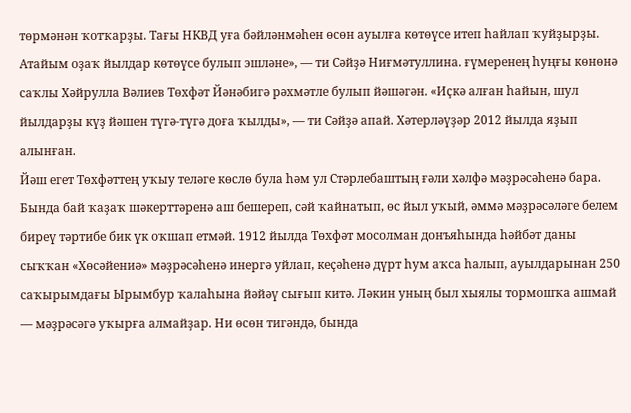төрмәнән ҡотҡарҙы. Тағы НКВД уға бәйләнмәһен өсөн ауылға көтөүсе итеп һайлап ҡуйҙырҙы. Атайым оҙаҡ йылдар көтөүсе булып эшләне», — ти Сәйҙә Ниғмәтуллина. ғүмеренең һуңғы көнөнә саҡлы Хәйрулла Вәлиев Төхфәт Йәнәбигә рәхмәтле булып йәшәгән. «Иҫкә алған һайын, шул йылдарҙы күҙ йәшен түгә-түгә доға ҡылды», ― ти Сәйҙә апай. Хәтерләүҙәр 2012 йылда яҙып алынған.
Йәш егет Төхфәттең уҡыу теләге көслө була һәм ул Стәрлебаштың ғәли хәлфә мәҙрәсәһенә бара. Бында бай ҡаҙаҡ шәкерттәренә аш бешереп, сәй ҡайнатып, өс йыл уҡый, әммә мәҙрәсәләге белем биреү тәртибе бик үк оҡшап етмәй. 1912 йылда Төхфәт мосолман донъяһында һәйбәт даны сыҡҡан «Хөсәйениә» мәҙрәсәһенә инергә уйлап, кеҫәһенә дүрт һум аҡса һалып, ауылдарынан 250 саҡырымдағы Ырымбур ҡалаһына йәйәү сығып китә. Ләкин уның был хыялы тормошҡа ашмай — мәҙрәсәгә уҡырға алмайҙар. Ни өсөн тигәндә, бында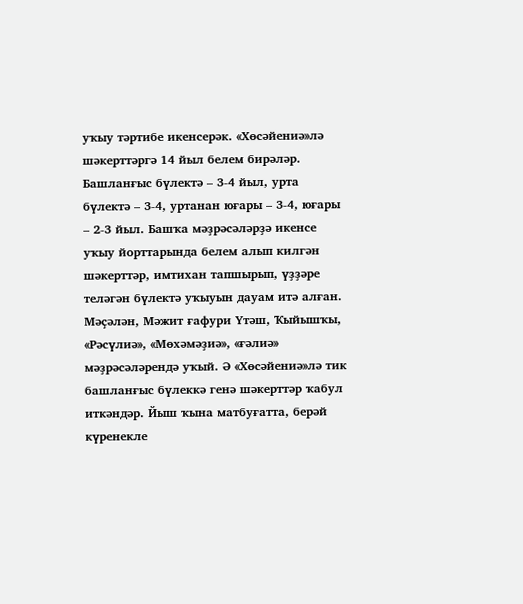уҡыу тәртибе икенсерәк. «Хөсәйениә»лә шәкерттәргә 14 йыл белем бирәләр. Башланғыс бүлектә – 3-4 йыл, урта бүлектә – 3-4, уртанан юғары – 3-4, юғары – 2-3 йыл. Башҡа мәҙрәсәләрҙә икенсе уҡыу йорттарында белем алып килгән шәкерттәр, имтихан тапшырып, үҙҙәре теләгән бүлектә уҡыуын дауам итә алған. Мәҫәлән, Мәжит ғафури Үтәш, Ҡыйышҡы, «Рәсүлиә», «Мөхәмәҙиә», «ғәлиә» мәҙрәсәләрендә уҡый. Ә «Хөсәйениә»лә тик башланғыс бүлеккә генә шәкерттәр ҡабул иткәндәр. Йыш ҡына матбуғатта, берәй күренекле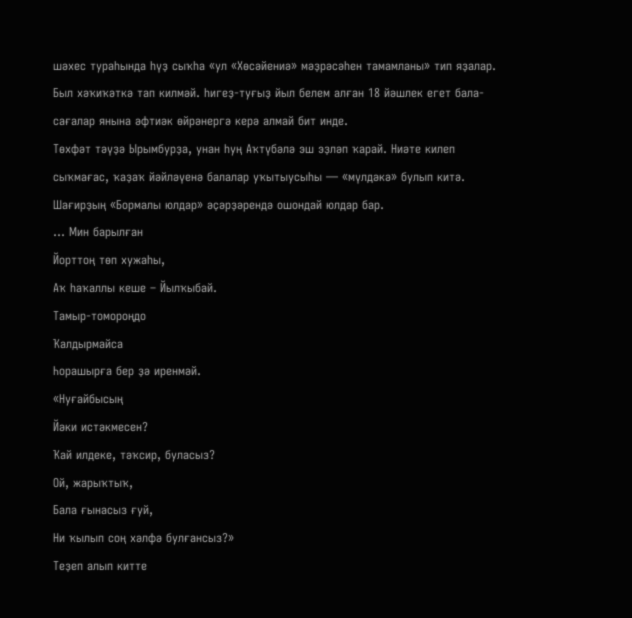шәхес тураһында һүҙ сыҡһа «ул «Хөсәйениә» мәҙрәсәһен тамамланы» тип яҙалар. Был хәҡиҡәткә тап килмәй. һигеҙ-туғыҙ йыл белем алған 18 йәшлек егет бала-сағалар янына әфтиәк өйрәнергә керә алмай бит инде.
Төхфәт тәүҙә Ырымбурҙа, унан һуң Аҡтүбәлә эш эҙләп ҡарай. Ниәте килеп сыҡмағас, ҡаҙаҡ йәйләүенә балалар уҡытыусыһы — «мүлдәкә» булып китә. Шағирҙың «Бормалы юлдар» әҫәрҙәрендә ошондай юлдар бар.
... Мин барылған
Йорттоң төп хужаһы,
Аҡ һаҡаллы кеше – Йылҡыбай.
Тамыр-томороңдо
Ҡалдырмайса
Һорашырға бер ҙә иренмәй.
«Нуғайбысың
Йәки истәкмесен?
Ҡай илдеке, тәҡсир, буласыз?
Ой, жарыҡтыҡ,
Бала ғынасыз ғуй,
Ни ҡылып соң хәлфә булғансыз?»
Теҙеп алып китте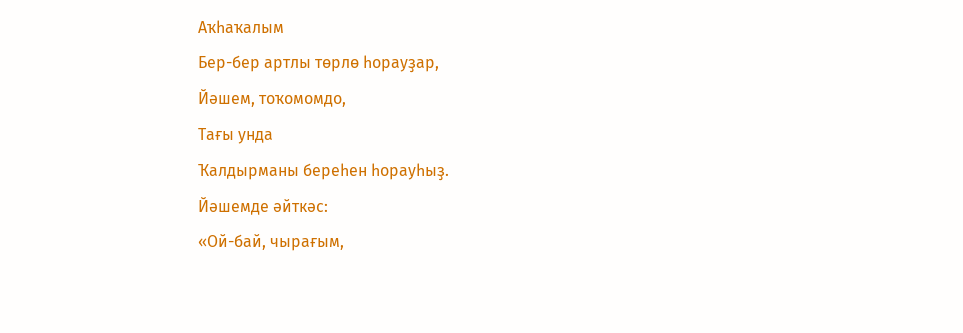Аҡһаҡалым
Бер-бер артлы төрлө һорауҙар,
Йәшем, тоҡомомдо,
Тағы унда
Ҡалдырманы береһен һорауһыҙ.
Йәшемде әйткәс:
«Ой-бай, чырағым,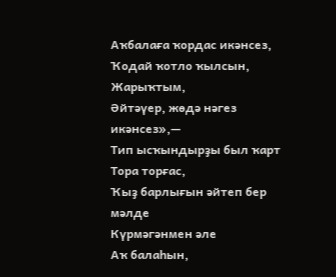Аҡбалаға ҡордас икәнсез,
Ҡодай ҡотло ҡылсын,
Жарыҡтым,
Әйтәүер, жөдә нәгез икәнсез»,—
Тип ысҡындырҙы был ҡарт
Тора торғас,
Ҡыҙ барлығын әйтеп бер мәлде
Күрмәгәнмен әле
Аҡ балаһын,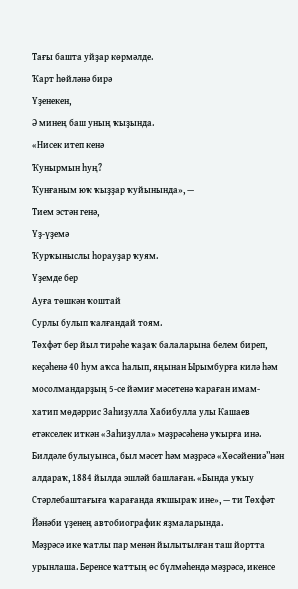Тағы башта уйҙар көрмәлде.
Ҡарт һөйләнә бирә
Үҙенекен,
Ә минең баш уның ҡыҙында.
«Нисек итеп кенә
Ҡунырмын һуң?
Ҡунғаным юҡ ҡыҙҙар ҡуйынында», —
Тием эстән генә,
Үҙ-үҙемә
Ҡурҡыныслы һорауҙар ҡуям.
Үҙемде бер
Ауға төшкән ҡоштай
Сурлы булып ҡалғандай тоям.
Төхфәт бер йыл тирәһе ҡаҙаҡ балаларына белем биреп, кеҫәһенә 40 һум аҡса һалып, яңынан Ырымбурға килә һәм мосолмандарҙың 5-се йәмиғ мәсетенә ҡараған имам-хатип мөдәррис Заһиҙулла Хабибулла улы Кашаев етәкселек иткән «Заһиҙулла» мәҙрәсәһенә уҡырға инә. Билдәле булыуынса, был мәсет һәм мәҙрәсә «Хөсәйениә”нән алдараҡ, 1884 йылда эшләй башлаған. «Бында уҡыу Стәрлебаштағыға ҡарағанда яҡшыраҡ ине», — ти Төхфәт Йәнәби үҙенең автобиографик яҙмаларында.
Мәҙрәсә ике ҡатлы пар менән йылытылған таш йортта урынлаша. Беренсе ҡаттың өс бүлмәһендә мәҙрәсә, икенсе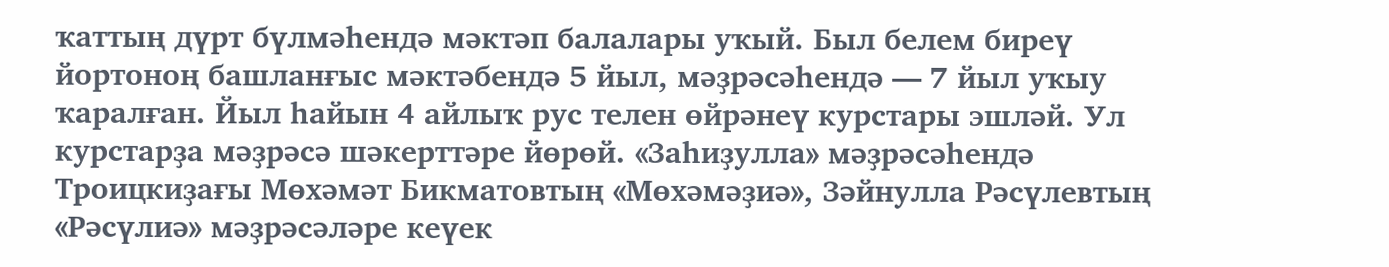ҡаттың дүрт бүлмәһендә мәктәп балалары уҡый. Был белем биреү йортоноң башланғыс мәктәбендә 5 йыл, мәҙрәсәһендә ― 7 йыл уҡыу ҡаралған. Йыл һайын 4 айлыҡ рус телен өйрәнеү курстары эшләй. Ул курстарҙа мәҙрәсә шәкерттәре йөрөй. «Заһиҙулла» мәҙрәсәһендә Троицкиҙағы Мөхәмәт Бикматовтың «Мөхәмәҙиә», Зәйнулла Рәсүлевтың «Рәсүлиә» мәҙрәсәләре кеүек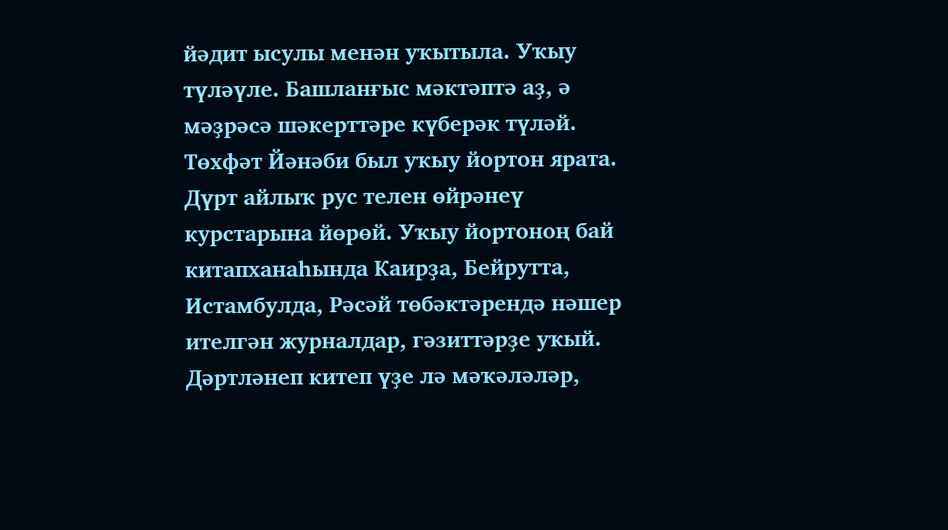йәдит ысулы менән уҡытыла. Уҡыу түләүле. Башланғыс мәктәптә аҙ, ә мәҙрәсә шәкерттәре күберәк түләй. Төхфәт Йәнәби был уҡыу йортон ярата. Дүрт айлыҡ рус телен өйрәнеү курстарына йөрөй. Уҡыу йортоноң бай китапханаһында Каирҙа, Бейрутта, Истамбулда, Рәсәй төбәктәрендә нәшер ителгән журналдар, гәзиттәрҙе уҡый. Дәртләнеп китеп үҙе лә мәҡәләләр,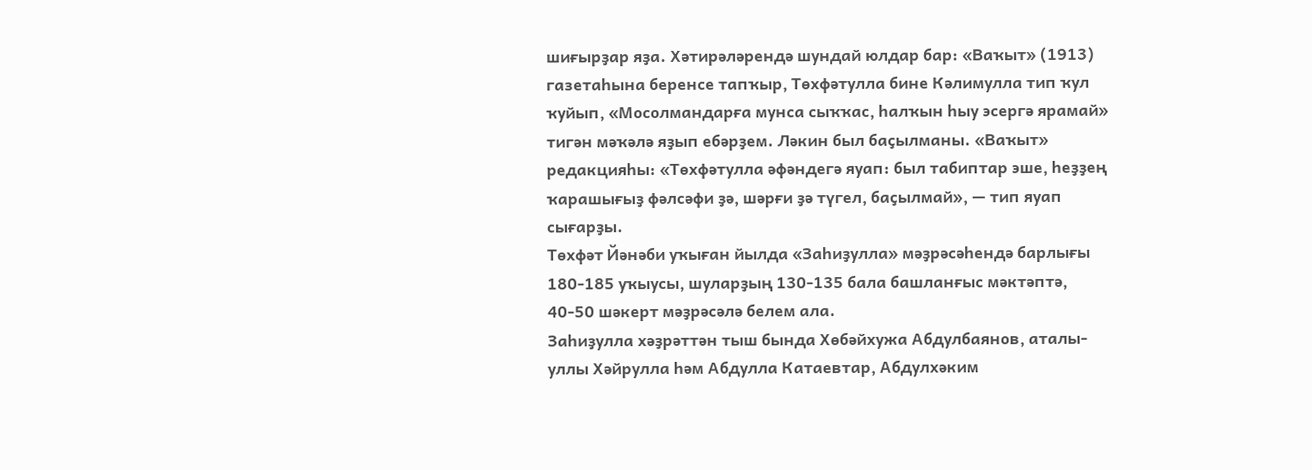шиғырҙар яҙа. Хәтирәләрендә шундай юлдар бар: «Ваҡыт» (1913) газетаһына беренсе тапҡыр, Төхфәтулла бине Кәлимулла тип ҡул ҡуйып, «Мосолмандарға мунса сыҡҡас, һалҡын һыу эсергә ярамай» тигән мәҡәлә яҙып ебәрҙем. Ләкин был баҫылманы. «Ваҡыт» редакцияһы: «Төхфәтулла әфәндегә яуап: был табиптар эше, һеҙҙең ҡарашығыҙ фәлсәфи ҙә, шәрғи ҙә түгел, баҫылмай», — тип яуап сығарҙы.
Төхфәт Йәнәби уҡыған йылда «Заһиҙулла» мәҙрәсәһендә барлығы 180-185 уҡыусы, шуларҙың 130-135 бала башланғыс мәктәптә, 40-50 шәкерт мәҙрәсәлә белем ала.
Заһиҙулла хәҙрәттән тыш бында Хөбәйхужа Абдулбаянов, аталы-уллы Хәйрулла һәм Абдулла Катаевтар, Абдулхәким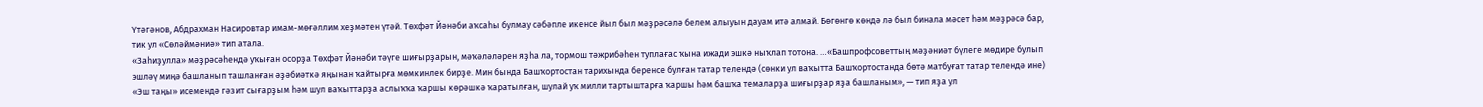Үтәгәнов, Абдрахман Насировтар имам-мөғәллим хеҙмәтен үтәй. Төхфәт Йәнәби аҡсаһы булмау сәбәпле икенсе йыл был мәҙрәсәлә белем алыуын дауам итә алмай. Бөгөнгө көндә лә был бинала мәсет һәм мәҙрәсә бар, тик ул «Сөләймәниә» тип атала.
«Заһиҙулла» мәҙрәсәһендә уҡыған осорҙа Төхфәт Йәнәби тәүге шиғырҙарын, мәҡәләләрен яҙһа ла, тормош тәжрибәһен туплағас ҡына ижади эшкә ныҡлап тотона. …«Башпрофсоветтың мәҙәниәт бүлеге мөдире булып эшләү миңә башланып ташланған әҙәбиәткә яңынан ҡайтырға мөмкинлек бирҙе. Мин бында Башҡортостан тарихында беренсе булған татар телендә (сөнки ул ваҡытта Башҡортостанда бөтә матбуғат татар телендә ине) «Эш таңы» исемендә гәзит сығарҙым һәм шул ваҡыттарҙа аслыҡҡа ҡаршы көрәшкә ҡаратылған, шулай уҡ милли тартыштарға ҡаршы һәм башҡа темаларҙа шиғырҙар яҙа башланым», — тип яҙа ул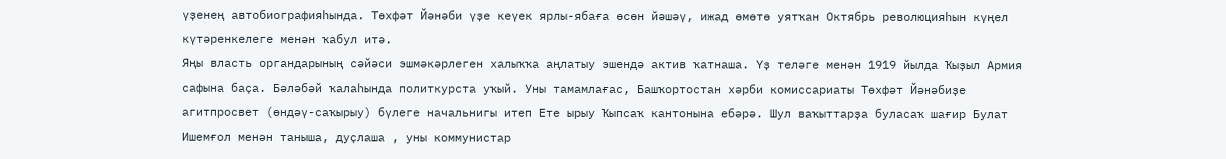үҙенең автобиографияһында. Төхфәт Йәнәби үҙе кеүек ярлы-ябаға өсөн йәшәү, ижад өмөтө уятҡан Октябрь революцияһын күңел күтәренкелеге менән ҡабул итә.
Яңы власть органдарының сәйәси эшмәкәрлеген халыҡҡа аңлатыу эшендә актив ҡатнаша. Үҙ теләге менән 1919 йылда Ҡыҙыл Армия сафына баҫа. Бәләбәй ҡалаһында политкурста уҡый. Уны тамамлағас, Башҡортостан хәрби комиссариаты Төхфәт Йәнәбиҙе агитпросвет (өндәү-саҡырыу) бүлеге начальнигы итеп Ете ырыу Ҡыпсаҡ кантонына ебәрә. Шул ваҡыттарҙа буласаҡ шағир Булат Ишемғол менән таныша, дуҫлаша , уны коммунистар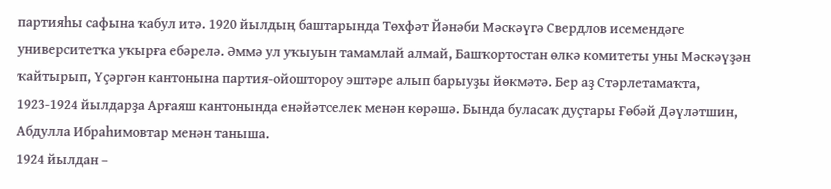партияһы сафына ҡабул итә. 1920 йылдың баштарында Төхфәт Йәнәби Мәскәүгә Свердлов исемендәге университетҡа уҡырға ебәрелә. Әммә ул уҡыуын тамамлай алмай, Башҡортостан өлкә комитеты уны Мәскәүҙән ҡайтырып, Үҫәргән кантонына партия-ойоштороу эштәре алып барыуҙы йөкмәтә. Бер аҙ Стәрлетамаҡта, 1923-1924 йылдарҙа Арғаяш кантонында енәйәтселек менән көрәшә. Бында буласаҡ дуҫтары Ғөбәй Дәүләтшин, Абдулла Ибраһимовтар менән таныша.
1924 йылдан –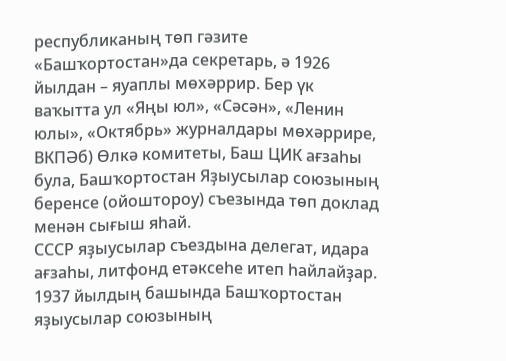республиканың төп гәзите «Башҡортостан»да секретарь, ә 1926 йылдан – яуаплы мөхәррир. Бер үк ваҡытта ул «Яңы юл», «Сәсән», «Ленин юлы», «Октябрь» журналдары мөхәррире, ВКПӘб) Өлкә комитеты, Баш ЦИК ағзаһы була, Башҡортостан Яҙыусылар союзының беренсе (ойоштороу) съезында төп доклад менән сығыш яһай.
СССР яҙыусылар съездына делегат, идара ағзаһы, литфонд етәксеһе итеп һайлайҙар. 1937 йылдың башында Башҡортостан яҙыусылар союзының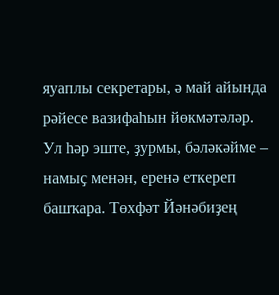яуаплы секретары, ә май айында рәйесе вазифаһын йөкмәтәләр.
Ул һәр эште, ҙурмы, бәләкәйме – намыҫ менән, еренә еткереп башҡара. Төхфәт Йәнәбиҙең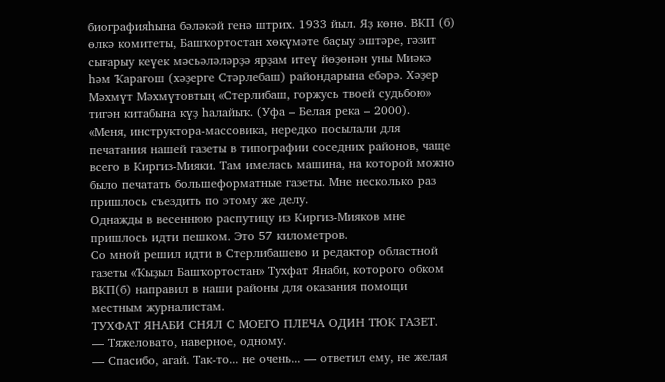биографияһына бәләкәй генә штрих. 1933 йыл. Яҙ көнө. ВКП (б) өлкә комитеты, Башҡортостан хөкүмәте баҫыу эштәре, гәзит сығарыу кеүек мәсьәләләрҙә ярҙам итеү йөҙөнән уны Миәкә һәм Ҡарағош (хәҙерге Стәрлебаш) райондарына ебәрә. Хәҙер Мәхмүт Мәхмүтовтың «Стерлибаш, горжусь твоей судьбою» тигән китабына күҙ һалайыҡ. (Уфа – Белая река – 2000).
«Меня, инструктора-массовика, нередко посылали для печатания нашей газеты в типографии соседних районов, чаще всего в Киргиз-Мияки. Там имелась машина, на которой можно было печатать большеформатные газеты. Мне несколько раз пришлось съездить по этому же делу.
Однажды в весеннюю распутицу из Киргиз-Мияков мне пришлось идти пешком. Это 57 километров.
Со мной решил идти в Стерлибашево и редактор областной газеты «Ҡыҙыл Башҡортостан» Тухфат Янаби, которого обком ВКП(б) направил в наши районы для оказания помощи местным журналистам.
ТУХФАТ ЯНАБИ СНЯЛ С МОЕГО ПЛЕЧА ОДИН ТЮК ГАЗЕТ.
— Тяжеловато, наверное, одному.
— Спасибо, агай. Так-то... не очень... — ответил ему, не желая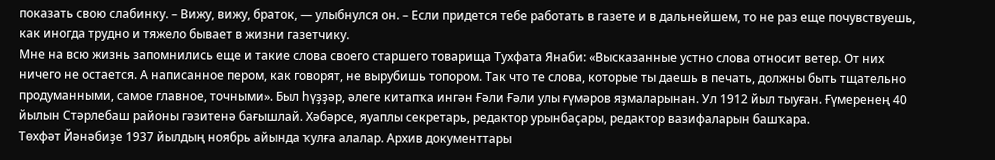показать свою слабинку. – Вижу, вижу, браток, — улыбнулся он. – Если придется тебе работать в газете и в дальнейшем, то не раз еще почувствуешь, как иногда трудно и тяжело бывает в жизни газетчику.
Мне на всю жизнь запомнились еще и такие слова своего старшего товарища Тухфата Янаби: «Высказанные устно слова относит ветер. От них ничего не остается. А написанное пером, как говорят, не вырубишь топором. Так что те слова, которые ты даешь в печать, должны быть тщательно продуманными, самое главное, точными». Был һүҙҙәр, әлеге китапҡа ингән Ғәли Ғәли улы ғүмәров яҙмаларынан. Ул 1912 йыл тыуған. Ғүмеренең 40 йылын Стәрлебаш районы гәзитенә бағышлай. Хәбәрсе, яуаплы секретарь, редактор урынбаҫары, редактор вазифаларын башҡара.
Төхфәт Йәнәбиҙе 1937 йылдың ноябрь айында ҡулға алалар. Архив документтары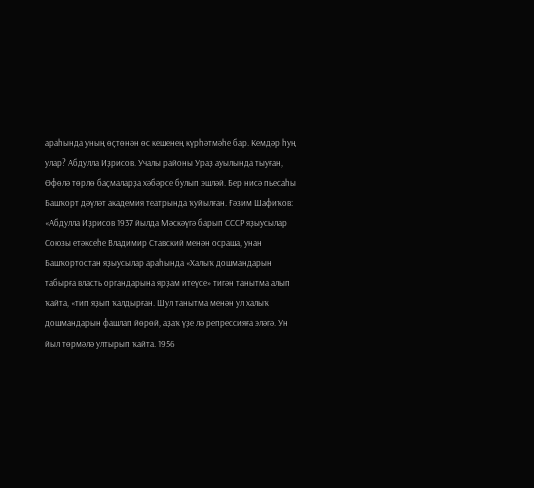араһында уның өҫтөнән өс кешенең күрһәтмәһе бар. Кемдәр һуң улар? Абдулла Иҙрисов. Учалы районы Ураҙ ауылында тыуған, Өфөлә төрлө баҫмаларҙа хәбәрсе булып эшләй. Бер нисә пьесаһы Башҡорт дәүләт академия театрында ҡуйылған. Ғәзим Шафиҡов: «Абдулла Иҙрисов 1937 йылда Мәскәүгә барып СССР яҙыусылар Союзы етәксеһе Владимир Ставский менән осраша, унан Башҡортостан яҙыусылар араһында «Халыҡ дошмандарын табырға власть органдарына ярҙам итеүсе» тигән танытма алып ҡайта, «тип яҙып ҡалдырған. Шул танытма менән ул халыҡ дошмандарын фашлап йөрөй, аҙаҡ үҙе лә репрессияға эләгә. Ун йыл төрмәлә ултырып ҡайта. 1956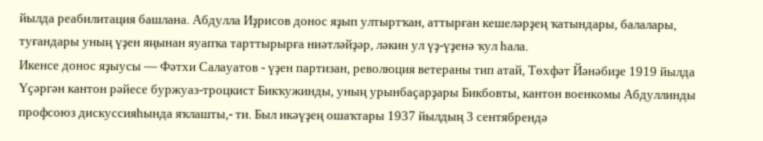йылда реабилитация башлана. Абдулла Иҙрисов донос яҙып ултыртҡан, аттырған кешеләрҙең ҡатындары, балалары, туғандары уның үҙен яңынан яуапҡа тарттырырға ниәтләйҙәр, ләкин ул үҙ-үҙенә ҡул һала.
Икенсе донос яҙыусы ― Фәтхи Салауатов - үҙен партизан, революция ветераны тип атай, Төхфәт Йәнәбиҙе 1919 йылда Үҫәргән кантон рәйесе буржуаз-троцкист Бикҡужинды, уның урынбаҫарҙары Бикбовты, кантон военкомы Абдуллинды профсоюз дискуссияһында яҡлашты,- ти. Был икәүҙең ошаҡтары 1937 йылдың 3 сентябрендә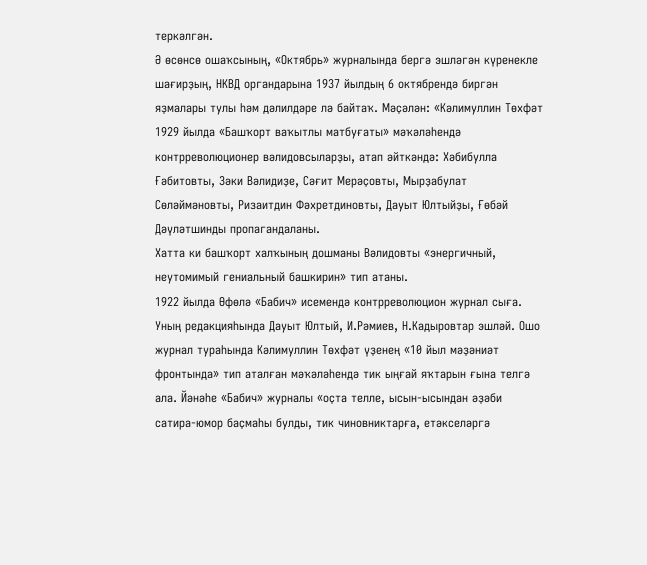теркәлгән.
Ә өсөнсө ошаҡсының, «Октябрь» журналында бергә эшләгән күренекле шағирҙың, НКВД органдарына 1937 йылдың 6 октябрендә биргән яҙмалары тулы һәм дәлилдәре лә байтаҡ. Мәҫәлән: «Кәлимуллин Төхфәт 1929 йылда «Башҡорт ваҡытлы матбуғаты» мәҡәләһендә контрреволюционер вәлидовсыларҙы, атап әйткәндә: Хәбибулла Ғәбитовты, Зәки Вәлидиҙе, Сәғит Мерәҫовты, Мырҙабулат Сөләймәновты, Ризаитдин Фәхретдиновты, Дауыт Юлтыйҙы, Ғөбәй Дәүләтшинды пропагандаланы.
Хатта ки башҡорт халҡының дошманы Вәлидовты «энергичный, неутомимый гениальный башкирин» тип атаны.
1922 йылда Өфөлә «Бабич» исемендә контрреволюцион журнал сыға. Уның редакцияһында Дауыт Юлтый, И.Рәмиев, Н.Кадыровтар эшләй. Ошо журнал тураһында Кәлимуллин Төхфәт үҙенең «10 йыл мәҙәниәт фронтында» тип аталған мәҡәләһендә тик ыңғай яҡтарын ғына телгә ала. Йәнәһе «Бабич» журналы «оҫта телле, ысын-ысындан әҙәби сатира-юмор баҫмаһы булды, тик чиновниктарға, етәкселәргә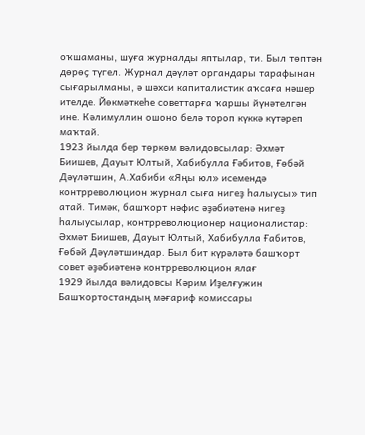оҡшаманы, шуға журналды яптылар, ти. Был төптән дөрөҫ түгел. Журнал дәүләт органдары тарафынан сығарылманы, ә шәхси капиталистик аҡсаға нәшер ителде. Йөкмәткеһе советтарға ҡаршы йүнәтелгән ине. Кәлимуллин ошоно белә тороп күккә күтәреп маҡтай.
1923 йылда бер төркөм вәлидовсылар: Әхмәт Биишев, Дауыт Юлтый, Хабибулла Ғәбитов, Ғөбәй Дәүләтшин, А.Хабиби «Яңы юл» исемендә контрреволюцион журнал сыға нигеҙ һалыусы» тип атай. Тимәк, башҡорт нәфис әҙәбиәтенә нигеҙ һалыусылар, контрреволюционер националистар: Әхмәт Биишев, Дауыт Юлтый, Хабибулла Ғабитов, Ғөбәй Дәүләтшиндар. Был бит күрәләтә башҡорт совет әҙәбиәтенә контрреволюцион ялағ
1929 йылда вәлидовсы Кәрим Иҙелғужин Башҡортостандың мәғариф комиссары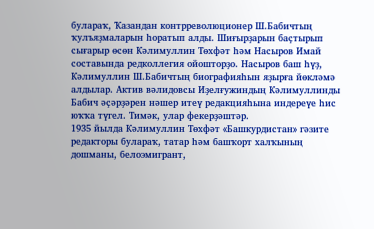булараҡ, Ҡазандан контрреволюционер Ш.Бабичтың ҡулъяҙмаларын һоратып алды. Шиғырҙарын баҫтырып сығарыр өсөн Кәлимуллин Төхфәт һәм Насыров Имай составында редколлегия ойошторҙо. Насыров баш һүҙ, Кәлимуллин Ш.Бабичтың биографияһын яҙырға йөкләмә алдылар. Актив вәлидовсы Иҙелғужиндың Кәлимуллинды Бабич әҫәрҙәрен нәшер итеү редакцияһына индереүе һис юҡҡа түгел. Тимәк, улар фекерҙәштәр.
1935 йылда Кәлимуллин Төхфәт «Башкурдистан» гәзите редакторы булараҡ, татар һәм башҡорт халҡының дошманы, белоэмигрант,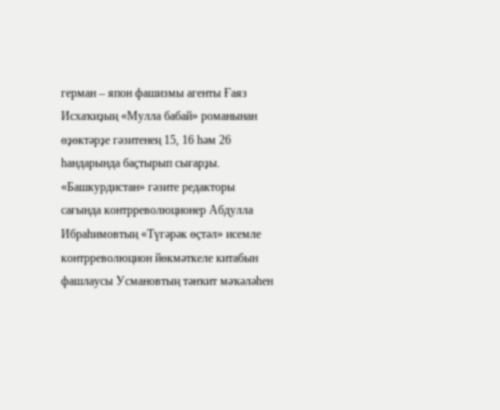герман – япон фашизмы агенты Ғаяз Исхаҡиҙың «Мулла бабай» романынан өҙөктәрҙе гәзитенең 15, 16 һәм 26 һандарында баҫтырып сығарҙы.
«Башкурдистан» гәзите редакторы сағында контрреволюционер Абдулла Ибраһимовтың «Түгәрәк өҫтәл» исемле контрреволюцион йөкмәткеле китабын фашлаусы Усмановтың тәнҡит мәҡәләһен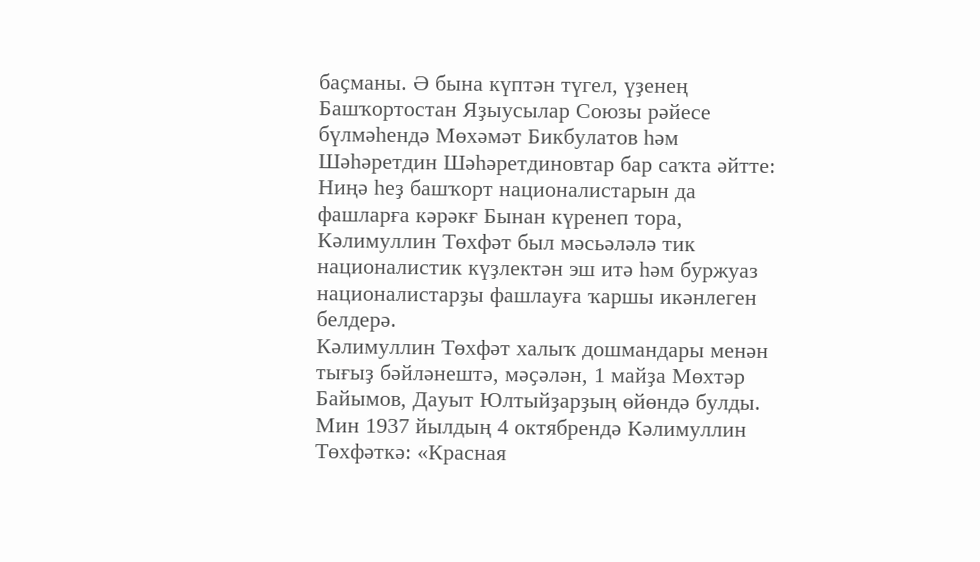баҫманы. Ә бына күптән түгел, үҙенең Башҡортостан Яҙыусылар Союзы рәйесе бүлмәһендә Мөхәмәт Бикбулатов һәм Шәһәретдин Шәһәретдиновтар бар саҡта әйтте: Ниңә һеҙ башҡорт националистарын да фашларға кәрәкғ Бынан күренеп тора, Кәлимуллин Төхфәт был мәсьәләлә тик националистик күҙлектән эш итә һәм буржуаз националистарҙы фашлауға ҡаршы икәнлеген белдерә.
Кәлимуллин Төхфәт халыҡ дошмандары менән тығыҙ бәйләнештә, мәҫәлән, 1 майҙа Мөхтәр Байымов, Дауыт Юлтыйҙарҙың өйөндә булды.
Мин 1937 йылдың 4 октябрендә Кәлимуллин Төхфәткә: «Красная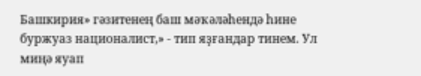Башкирия» гәзитенең баш мәҡәләһендә һине буржуаз националист,» - тип яҙғандар тинем. Ул миңә яуап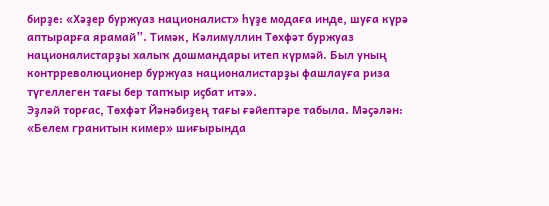бирҙе: «Хәҙер буржуаз националист» һүҙе модаға инде, шуға күрә аптырарға ярамай”. Тимәк, Кәлимуллин Төхфәт буржуаз националистарҙы халыҡ дошмандары итеп күрмәй. Был уның контрреволюционер буржуаз националистарҙы фашлауға риза түгеллеген тағы бер тапҡыр иҫбат итә».
Эҙләй торғас, Төхфәт Йәнәбиҙең тағы ғәйептәре табыла. Мәҫәлән: «Белем гранитын кимер» шиғырында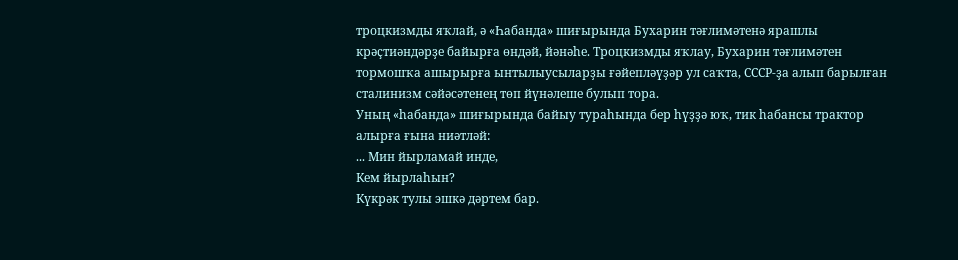троцкизмды яҡлай, ә «Һабанда» шиғырында Бухарин тәғлимәтенә ярашлы крәҫтиәндәрҙе байырға өндәй, йәнәһе. Троцкизмды яҡлау, Бухарин тәғлимәтен тормошҡа ашырырға ынтылыусыларҙы ғәйепләүҙәр ул саҡта, СССР-ҙа алып барылған сталинизм сәйәсәтенең төп йүнәлеше булып тора.
Уның «һабанда» шиғырында байыу тураһында бер һүҙҙә юҡ, тик һабансы трактор алырға ғына ниәтләй:
... Мин йырламай инде,
Кем йырлаһын?
Күкрәк тулы эшкә дәртем бар.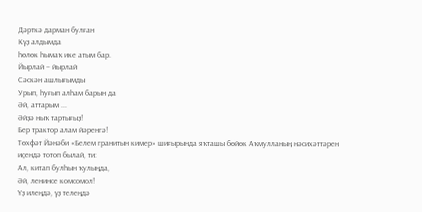Дәрткә дарман булған
Күҙ алдымда
һөлөк һымаҡ ике атым бар.
Йырлай – йырлай
Сәскән ашлығымды
Урып, һуғып алһам барын да
Әй, аттарым ...
Әйҙә ныҡ тартығыҙ!
Бер трактор алам йәренгә!
Төхфәт Йәнәби «Белем гранитын кимер» шиғырында яҡташы бөйөк Аҡмулланың нәсихәттәрен иҫендә тотоп былай, ти:
Ал, китап булһын ҡулыңда,
Әй, ленинсе комсомол!
Үҙ илеңдә, үҙ телеңдә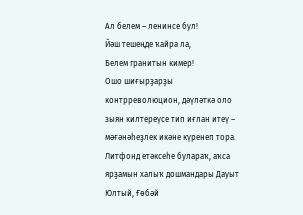Ал белем – ленинсе бул!
Йәш тешеңде ҡайра ла,
Белем гранитын кимер!
Ошо шиғырҙарҙы контрреволюцион, дәүләткә оло зыян килтереүсе тип иғлан итеү – мәғәнәһеҙлек икәне күренеп тора.
Литфонд етәксеһе булараҡ, аҡса ярҙамын халыҡ дошмандары Дауыт Юлтый, Ғөбәй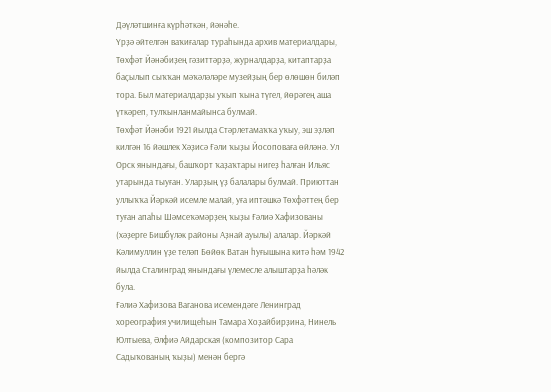Дәүләтшинға күрһәткән, йәнәһе.
Үрҙә әйтелгән ваҡиғалар тураһында архив материалдары, Төхфәт Йәнәбиҙең гәзиттәрҙә, журналдарҙа, китаптарҙа баҫылып сыҡҡан мәҡәләләре музейҙың бер өлөшөн биләп тора. Был материалдарҙы уҡып ҡына түгел, йөрәгең аша үткәреп, тулҡынланмайынса булмай.
Төхфәт Йәнәби 1921 йылда Стәрлетамаҡҡа уҡыу, эш эҙләп килгән 16 йәшлек Хәҙисә Ғәли ҡыҙы Йосоповаға өйләнә. Ул Орск янындағы, башҡорт ҡаҙаҡтары нигеҙ һалған Ильяс утарында тыуған. Уларҙың үҙ балалары булмай. Приюттан уллыҡҡа Йәркәй исемле малай, уға иптәшкә Төхфәттең бер туған апаһы Шәмсеҡәмәрҙең ҡыҙы Ғәлиә Хафизованы (хәҙерге Бишбүләк районы Аҙнай ауылы) алалар. Йәркәй Кәлимуллин үҙе теләп Бөйөк Ватан һуғышына китә һәм 1942 йылда Сталинград янындағы үлемесле алыштарҙа һәләк була.
Ғәлиә Хафизова Ваганова исемендәге Ленинград хореография училищеһын Тамара Хоҙайбирҙина, Нинель Юлтыева, Әлфиә Айдарская (композитор Сара Садыҡованың ҡыҙы) менән бергә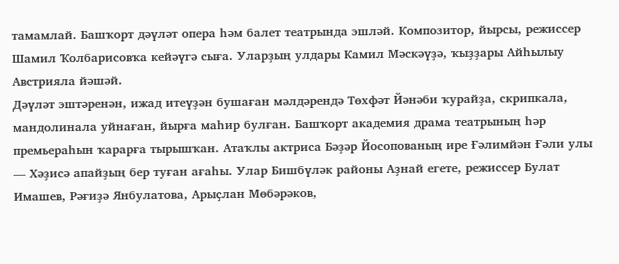тамамлай. Башҡорт дәүләт опера һәм балет театрында эшләй. Композитор, йырсы, режиссер Шамил Ҡолбарисовҡа кейәүгә сыға. Уларҙың улдары Камил Мәскәүҙә, ҡыҙҙары Айһылыу Австрияла йәшәй.
Дәүләт эштәренән, ижад итеүҙән бушаған мәлдәрендә Төхфәт Йәнәби ҡурайҙа, скрипкала, мандолинала уйнаған, йырға маһир булған. Башҡорт академия драма театрының һәр премьераһын ҡарарға тырышҡан. Атаҡлы актриса Бәҙәр Йосопованың ире Ғәлимйән Ғәли улы — Хәҙисә апайҙың бер туған ағаһы. Улар Бишбүләк районы Аҙнай егете, режиссер Булат Имашев, Рәғиҙә Янбулатова, Арыҫлан Мөбәрәков,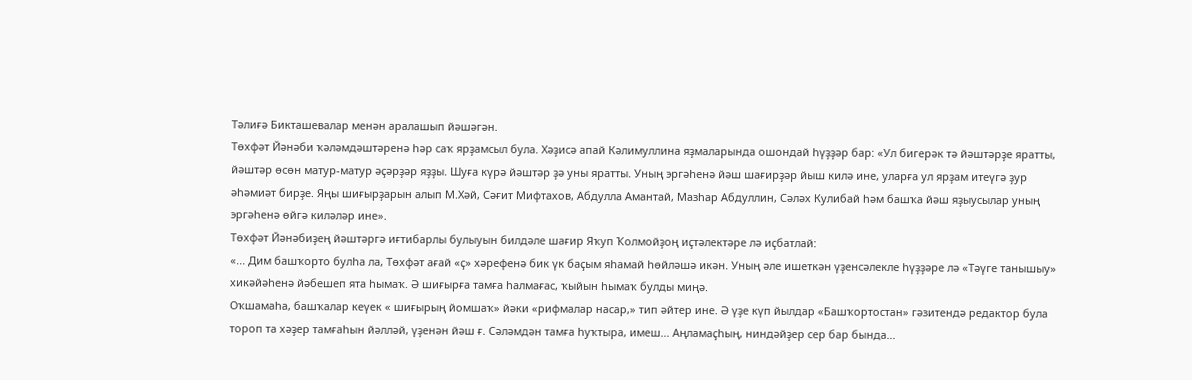Тәлиғә Бикташевалар менән аралашып йәшәгән.
Төхфәт Йәнәби ҡәләмдәштәренә һәр саҡ ярҙамсыл була. Хәҙисә апай Кәлимуллина яҙмаларында ошондай һүҙҙәр бар: «Ул бигерәк тә йәштәрҙе яратты, йәштәр өсөн матур-матур әҫәрҙәр яҙҙы. Шуға күрә йәштәр ҙә уны яратты. Уның эргәһенә йәш шағирҙәр йыш килә ине, уларға ул ярҙам итеүгә ҙур әһәмиәт бирҙе. Яңы шиғырҙарын алып М.Хәй, Сәғит Мифтахов, Абдулла Амантай, Мазһар Абдуллин, Сәләх Кулибай һәм башҡа йәш яҙыусылар уның эргәһенә өйгә киләләр ине».
Төхфәт Йәнәбиҙең йәштәргә иғтибарлы булыуын билдәле шағир Яҡуп Ҡолмойҙоң иҫтәлектәре лә иҫбатлай:
«... Дим башҡорто булһа ла, Төхфәт ағай «ҫ» хәрефенә бик үк баҫым яһамай һөйләшә икән. Уның әле ишеткән үҙенсәлекле һүҙҙәре лә «Тәүге танышыу» хикәйәһенә йәбешеп ята һымаҡ. Ә шиғырға тамға һалмағас, ҡыйын һымаҡ булды миңә.
Оҡшамаһа, башҡалар кеүек « шиғырың йомшаҡ» йәки «рифмалар насар,» тип әйтер ине. Ә үҙе күп йылдар «Башҡортостан» гәзитендә редактор була тороп та хәҙер тамғаһын йәлләй, үҙенән йәш ғ. Сәләмдән тамға һуҡтыра, имеш... Аңламаҫһың, ниндәйҙер сер бар бында...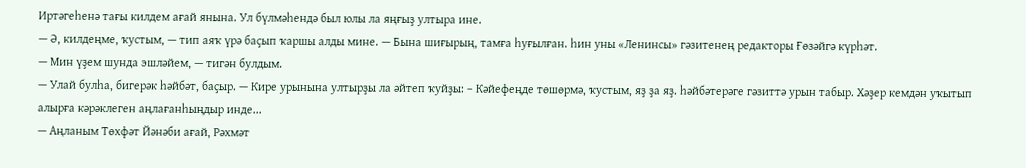Иртәгеһенә тағы килдем ағай янына. Ул бүлмәһендә был юлы ла яңғыҙ ултыра ине.
— Ә, килдеңме, ҡустым, — тип аяҡ үрә баҫып ҡаршы алды мине. — Бына шиғырың, тамға һуғылған. һин уны «Ленинсы» гәзитенең редакторы Ғөзәйгә күрһәт.
— Мин үҙем шунда эшләйем, — тигән булдым.
— Улай булһа, бигерәк һәйбәт, баҫыр. — Кире урынына ултырҙы ла әйтеп ҡуйҙы: – Кәйефеңде төшөрмә, ҡустым, яҙ ҙа яҙ. һәйбәтерәге гәзиттә урын табыр. Хәҙер кемдән уҡытып алырға кәрәклеген аңлағанһыңдыр инде...
— Аңланым Төхфәт Йәнәби ағай, Рәхмәт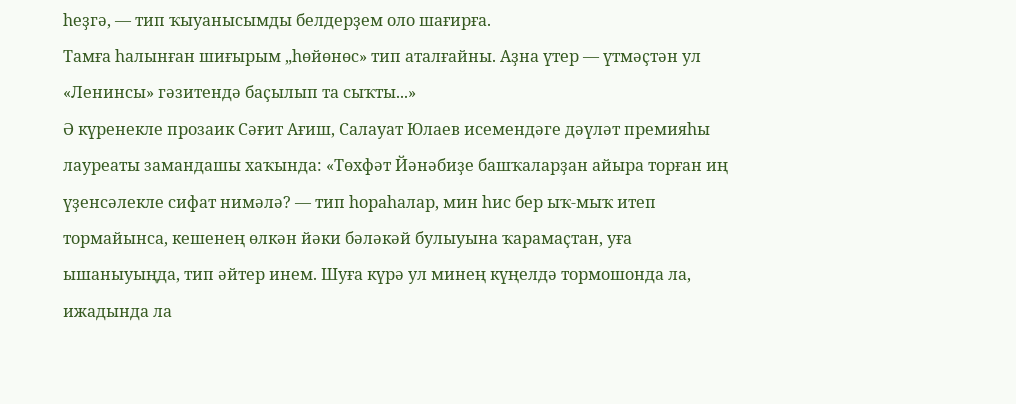һеҙгә, — тип ҡыуанысымды белдерҙем оло шағирға.
Тамға һалынған шиғырым „һөйөнөс» тип аталғайны. Аҙна үтер — үтмәҫтән ул «Ленинсы» гәзитендә баҫылып та сыҡты...»
Ә күренекле прозаик Сәғит Ағиш, Салауат Юлаев исемендәге дәүләт премияһы лауреаты замандашы хаҡында: «Төхфәт Йәнәбиҙе башҡаларҙан айыра торған иң үҙенсәлекле сифат нимәлә? — тип һораһалар, мин һис бер ыҡ-мыҡ итеп тормайынса, кешенең өлкән йәки бәләкәй булыуына ҡарамаҫтан, уға ышаныуыңда, тип әйтер инем. Шуға күрә ул минең күңелдә тормошонда ла, ижадында ла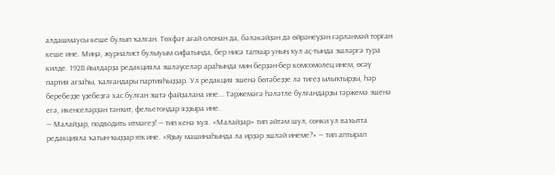алдашмаусы кеше булып ҡалған. Төхфәт ағай олонан да, бәләкәйҙән дә өйрәнеүҙән ғәрләнмәй торған кеше ине. Миңә, журналист булыуым сифатында, бер нисә тапҡыр уның ҡул аҫ-тында эшләргә тура килде. 1928 йылдарҙа редакцияла эшләүселәр араһында мин берҙән-бер комсомолец инем, өсәү партия ағзаһы, ҡалғандары партияһыҙҙар. Ул редакция эшенә бөтәбеҙҙе лә тигеҙ ылыҡтырҙы, һәр беребеҙҙе үҙебеҙгә хас булған эштә файҙалана ине... Тәржемәгә һәләтле булғандарҙы тәржемә эшенә егә, икенселәрҙән тәнҡит, фельетондар яҙҙыра ине.
— Малайҙар, подводить итмәгеҙ! — тип кенә ҡуя. «Малайҙар» тип әйтәм шул, сөнки ул ваҡытта редакцияла ҡатын-ҡыҙҙар юҡ ине. «Яҙыу машинаһында ла ирҙәр эшләй инеме?» — тип аптырап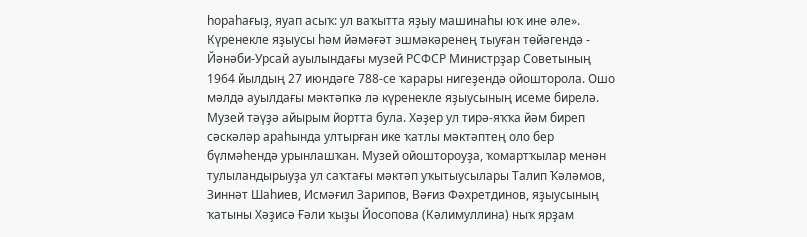һораһағыҙ, яуап асыҡ: ул ваҡытта яҙыу машинаһы юҡ ине әле».
Күренекле яҙыусы һәм йәмәғәт эшмәкәренең тыуған төйәгендә - Йәнәби-Урсай ауылындағы музей РСФСР Министрҙар Советының 1964 йылдың 27 июндәге 788-се ҡарары нигеҙендә ойошторола. Ошо мәлдә ауылдағы мәктәпкә лә күренекле яҙыусының исеме бирелә. Музей тәүҙә айырым йортта була. Хәҙер ул тирә-яҡҡа йәм биреп сәскәләр араһында ултырған ике ҡатлы мәктәптең оло бер бүлмәһендә урынлашҡан. Музей ойоштороуҙа, ҡомартҡылар менән тулыландырыуҙа ул саҡтағы мәктәп уҡытыусылары Талип Ҡәләмов, Зиннәт Шаһиев, Исмәғил Зарипов, Вәғиз Фәхретдинов, яҙыусының ҡатыны Хәҙисә Ғәли ҡыҙы Йосопова (Кәлимуллина) ныҡ ярҙам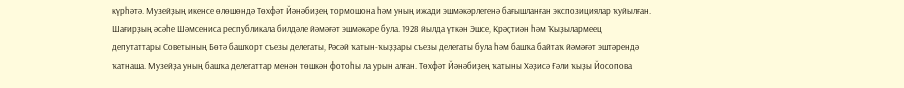күрһәтә. Музейҙың икенсе өлөшөндә Төхфәт Йәнәбиҙең тормошона һәм уның ижади эшмәкәрлегенә бағышланған экспозициялар ҡуйылған. Шағирҙың әсәһе Шәмсениса республикала билдәле йәмәғәт эшмәкәре була. 1928 йылда үткән Эшсе, Крәҫтиән һәм Ҡыҙылармеец депутаттары Советының Бөтә башҡорт съезы делегаты, Рәсәй ҡатын-ҡыҙҙары съезы делегаты була һәм башҡа байтаҡ йәмәғәт эштәрендә ҡатнаша. Музейҙа уның башҡа делегаттар менән төшкән фотоһы ла урын алған. Төхфәт Йәнәбиҙең ҡатыны Хәҙисә Ғәли ҡыҙы Йосопова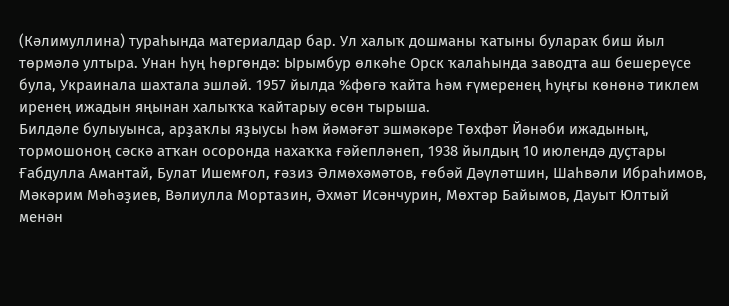(Кәлимуллина) тураһында материалдар бар. Ул халыҡ дошманы ҡатыны булараҡ биш йыл төрмәлә ултыра. Унан һуң һөргөндә: Ырымбур өлкәһе Орск ҡалаһында заводта аш бешереүсе була, Украинала шахтала эшләй. 1957 йылда %фөгә ҡайта һәм ғүмеренең һуңғы көнөнә тиклем иренең ижадын яңынан халыҡҡа ҡайтарыу өсөн тырыша.
Билдәле булыуынса, арҙаҡлы яҙыусы һәм йәмәғәт эшмәкәре Төхфәт Йәнәби ижадының, тормошоноң сәскә атҡан осоронда нахаҡҡа ғәйепләнеп, 1938 йылдың 10 июлендә дуҫтары Ғабдулла Амантай, Булат Ишемғол, ғәзиз Әлмөхәмәтов, ғөбәй Дәүләтшин, Шаһвәли Ибраһимов, Мәкәрим Мәһәҙиев, Вәлиулла Мортазин, Әхмәт Исәнчурин, Мөхтәр Байымов, Дауыт Юлтый менән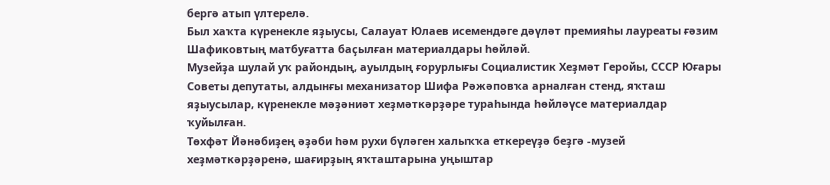бергә атып үлтерелә.
Был хаҡта күренекле яҙыусы, Салауат Юлаев исемендәге дәүләт премияһы лауреаты ғәзим Шафиковтың матбуғатта баҫылған материалдары һөйләй.
Музейҙа шулай уҡ райондың, ауылдың ғорурлығы Социалистик Хеҙмәт Геройы, СССР Юғары Советы депутаты, алдынғы механизатор Шифа Рәжәповҡа арналған стенд, яҡташ яҙыусылар, күренекле мәҙәниәт хеҙмәткәрҙәре тураһында һөйләүсе материалдар ҡуйылған.
Төхфәт Йәнәбиҙең әҙәби һәм рухи бүләген халыҡҡа еткереүҙә беҙгә -музей хеҙмәткәрҙәренә, шағирҙың яҡташтарына уңыштар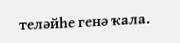теләйһе генә ҡала.